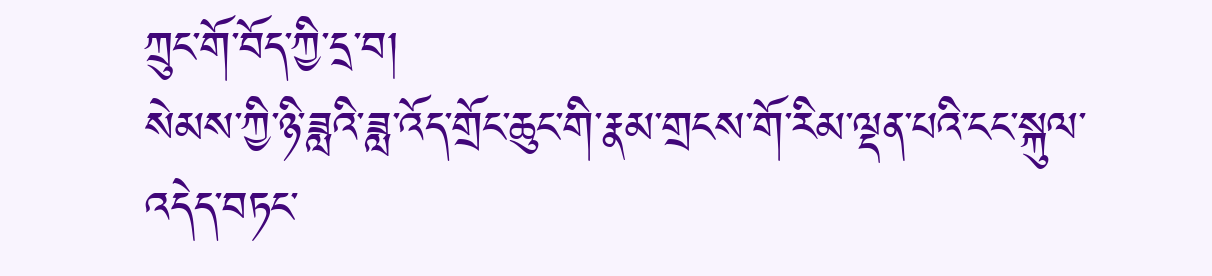ཀྲུང་གོ་བོད་ཀྱི་དྲ་བ།
སེམས་ཀྱི་ཉི་ཟླའི་ཟླ་འོད་གྲོང་ཆུང་གི་རྣམ་གྲངས་གོ་རིམ་ལྡན་པའི་ངང་སྐུལ་འདེད་བཏང་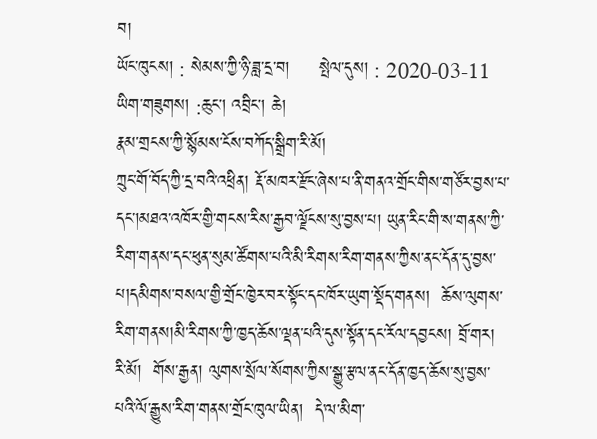བ།
ཡོང་ཁུངས། : སེམས་ཀྱི་ཉི་ཟླ་དྲ་བ།     སྤེལ་དུས། : 2020-03-11
ཡིག་གཟུགས། :ཆུང་། འབྲིང་། ཆེ།
རྣམ་གྲངས་ཀྱི་སྙོམས་ངོས་བཀོད་སྒྲིག་རི་མོ།
ཀྲུང་གོ་བོད་ཀྱི་དྲ་བའི་འཕྲིན། རྡོ་མཁར་རྫོང་ཞེས་པ་ནི་གནའ་གྲོང་གིས་གཙོར་བྱས་པ་དང་།མཐའ་འཁོར་གྱི་གངས་རིས་རྒྱབ་ལྗོངས་སུ་བྱས་པ། ཡུན་རིང་གི་ས་གནས་ཀྱི་རིག་གནས་དང་ཕུན་སུམ་ཚོགས་པའི་མི་རིགས་རིག་གནས་ཀྱིས་ནང་དོན་དུ་བྱས་པ།དམིགས་བསལ་གྱི་གྲོང་ཁྱེར་བར་སྟོང་དང་ཁོར་ཡུག་སྡོད་གནས།  ཆོས་ལུགས་རིག་གནས།མི་རིགས་ཀྱི་ཁྱད་ཆོས་ལྡན་པའི་དུས་སྟོན་དང་རོལ་དབྱངས། བྲོ་གར། རི་མོ།  གོས་རྒྱན། ལུགས་སྲོལ་སོགས་ཀྱིས་སྒྱུ་རྩལ་ནང་དོན་ཁྱད་ཆོས་སུ་བྱས་པའི་ལོ་རྒྱུས་རིག་གནས་གྲོང་ཁུལ་ཡིན།  དེ་ལ་མིག་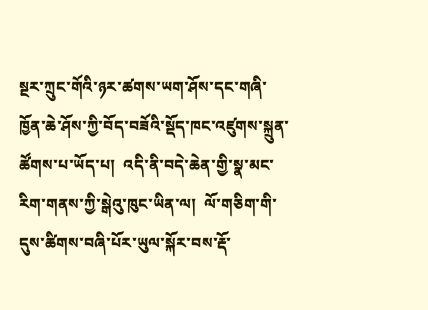སྔར་ཀྲུང་གོའི་ཉར་ཚགས་ཡག་ཤོས་དང་གཞི་ཁྱོན་ཆེ་ཤོས་ཀྱི་བོད་བཟོའི་སྡོད་ཁང་འཛུགས་སྐྲུན་ཚོགས་པ་ཡོད་པ།  འདི་ནི་བདེ་ཆེན་གྱི་སྣ་མང་རིག་གནས་ཀྱི་སྒེའུ་ཁུང་ཡིན་ལ།  ལོ་གཅིག་གི་དུས་ཚིགས་བཞི་པོར་ཡུལ་སྐོར་བས་རྡོ་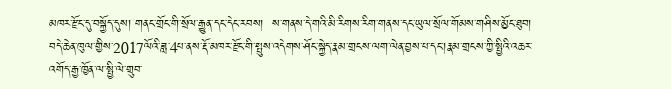མཁར་རྫོང་དུ་བསྐྱོད་དུས། གནང་གྲོང་གི་སྲོལ་རྒྱུན་དང་དེང་རབས།  ས་གནས་དེ་གའི་མི་རིགས་རིག་གནས་དང་ཡུལ་སྲོལ་གོམས་གཤིས་མྱོང་ཐུབ།
བདེ་ཆེན་ཁུལ་གྱིས་2017ལོའི་ཟླ་4པ་ནས་རྡོ་མཁར་རྫོང་གི་སྤུས་འདེགས་ཤོང་སྐྱེད་རྣམ་གྲངས་ལག་ལེན་བྱས་པ་དང་།རྣམ་གྲངས་ཀྱི་སྤྱིའི་འཆར་འགོད་རྒྱ་ཁྱོན་ལ་སྤྱི་ལེ་གྲུབ་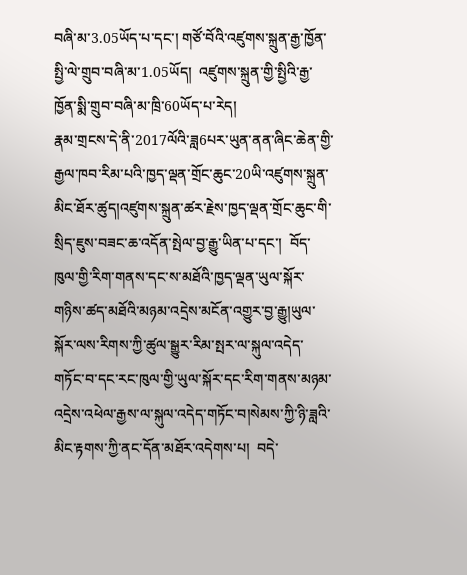བཞི་མ་3.05ཡོད་པ་དང་། གཙོ་བོའི་འཛུགས་སྐྲུན་རྒྱ་ཁྱོན་སྤྱི་ལེ་གྲུབ་བཞི་མ་1.05ཡོད།  འཛུགས་སྐྲུན་གྱི་སྤྱིའི་རྒྱ་ཁྱོན་སྨི་གྲུབ་བཞི་མ་ཁྲི་60ཡོད་པ་རེད།
རྣམ་གྲངས་དེ་ནི་2017ལོའི་ཟླ6པར་ཡུན་ནན་ཞིང་ཆེན་གྱི་རྒྱལ་ཁབ་རིམ་པའི་ཁྱད་ལྡན་གྲོང་ཆུང་20ཡི་འཛུགས་སྐྲུན་མིང་ཐོར་ཚུད།འཛུགས་སྐྲུན་ཚར་རྗེས་ཁྱད་ལྡན་གྲོང་ཆུང་གི་སྲིད་ཇུས་བཟང་ཆ་འདོན་སྤེལ་བྱ་རྒྱུ་ཡིན་པ་དང་།  བོད་ཁུལ་གྱི་རིག་གནས་དང་ས་མཐོའི་ཁྱད་ལྡན་ཡུལ་སྐོར་གཉིས་ཚད་མཐོའི་མཉམ་འདྲེས་མངོན་འགྱུར་བྱ་རྒྱུ།ཡུལ་སྐོར་ལས་རིགས་ཀྱི་ཚུལ་སྒྱུར་རིམ་སྤར་ལ་སྐུལ་འདེད་གཏོང་བ་དང་རང་ཁུལ་གྱི་ཡུལ་སྐོར་དང་རིག་གནས་མཉམ་འདྲེས་འཕེལ་རྒྱས་ལ་སྐུལ་འདེད་གཏོང་བ།སེམས་ཀྱི་ཉི་ཟླའི་མིང་རྟགས་ཀྱི་ནང་དོན་མཐོར་འདེགས་པ།  བདེ་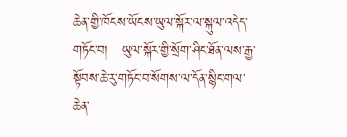ཆེན་གྱི་ཁོངས་ཡོངས་ཡུལ་སྐོར་ལ་སྐུལ་འདེད་གཏོང་བ།   ཡུལ་སྐོར་གྱི་སྲོག་ཤིང་ཐོན་ལས་རྒྱ་སྟོབས་ཆེ་རུ་གཏོང་བ་སོགས་ལ་དོན་སྙིང་གལ་ཆེན་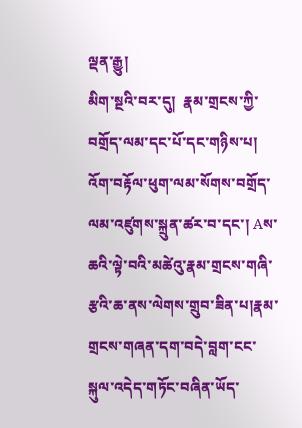ལྡན་རྒྱུ།
མིག་སྔའི་བར་དུ།  རྣམ་གྲངས་ཀྱི་བགྲོད་ལམ་དང་པོ་དང་གཉིས་པ།  འོག་བརྟོལ་ཕུག་ལམ་སོགས་བགྲོད་ལམ་འཛུགས་སྐྲུན་ཚར་བ་དང་། Aས་ཆའི་ལྟེ་བའི་མཚེའུ་རྣམ་གྲངས་གཞི་རྩའི་ཆ་ནས་ལེགས་གྲུབ་ཟིན་པ།རྣམ་གྲངས་གཞན་དག་བདེ་བླག་ངང་སྐུལ་འདེད་གཏོང་བཞིན་ཡོད་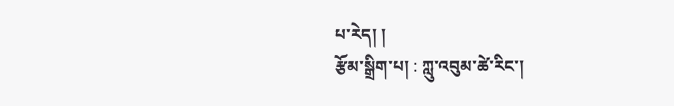པ་རེད། །
རྩོམ་སྒྲིག་པ། : ཀླུ་འབུམ་ཚེ་རིང་།